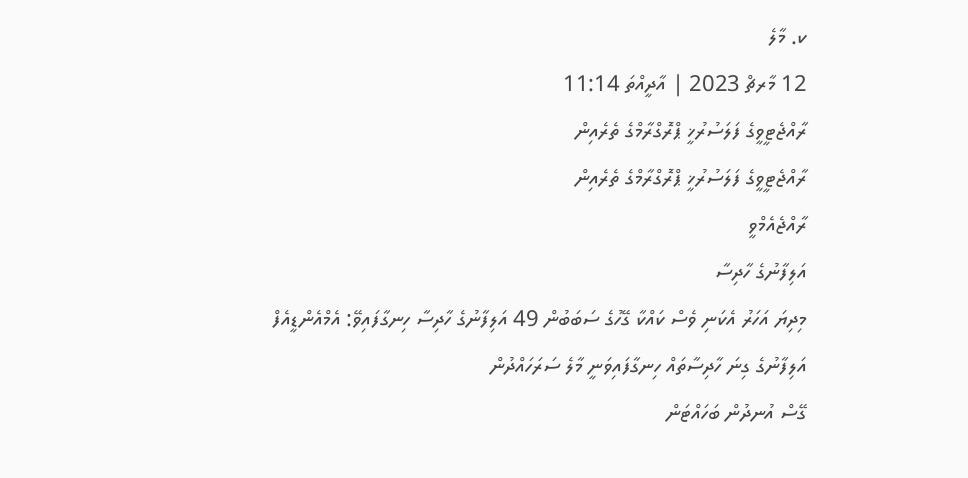ކ. މާލެ
12 މާރޗް 2023 | އާދީއްތަ 11:14
ރާއްޖެޓީވީގެ ފަލަސުރުޚީ ޕްރޮގްރާމްގެ ތެރެއިން
ރާއްޖެޓީވީގެ ފަލަސުރުޚީ ޕްރޮގްރާމްގެ ތެރެއިން
ރާއްޖެއެމްވީ
އަލިފާނުގެ ހާދިސާ
މިދިޔަ އަހަރު އެކަނި ވެސް ކައްކާ ގޭހުގެ ސަބަބުން 49 އަލިފާނުގެ ހާދިސާ ހިނގާފައިވޭ: އެމްއެންޑީއެފް
އަލިފާނުގެ ގިނަ ހާދިސާތައް ހިނގާފައިވަނީ މާލެ ސަރަހައްދުން
ގޭސް އުނދުން ބަހައްޓަން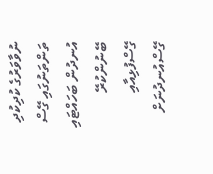ނުވާވަރުގެ ކުދިކުދި ތަންތަނުގައި ގޭސް އުނދުން ބަހައްޓައި ބޭނުންކުރޭ
ގޭސްފުޅިއާއި ގޭސްއުނދުނަށް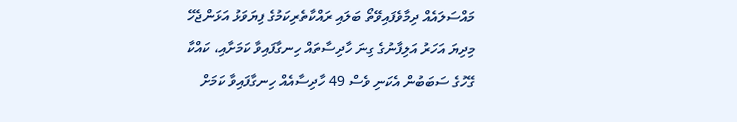މައްސަލައެއް ދިމާވެފައިވޭތޯ ބަލައި ރައްކާތެރިކަމުގެ ފިޔަވަޅު އަޅަންޖެހޭ
މިދިޔަ އަހަރު އަލިފާނުގެ ގިނަ ހާދިސާތައް ހިނގާފައިވާ ކަމަށާއި، ކައްކާ ގޭހުގެ ސަބަބުން އެކަނި ވެސް 49 ހާދިސާއެއް ހިނގާފައިވާ ކަމަށް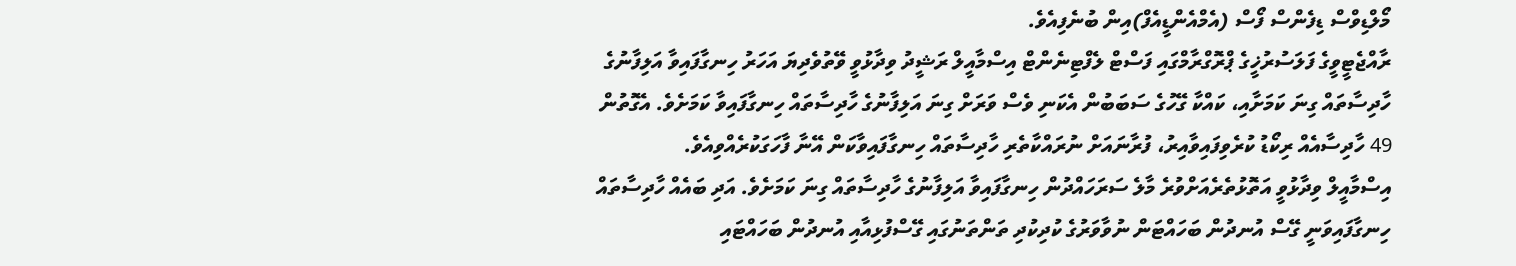މޯލްޑިވްސް ޑިފެންސް ފޯސް (އެމްއެންޑީއެފް)އިން ބުނެފިއެވެ.
ރާއްޖެޓީވީގެ ފަލަސުރުޚީގެ ޕްރޮގްރާމްގައި ފަސްޓް ލެފްޓިނެންޓް އިސްމާއީލް ރަޝީދު ވިދާޅުވީ ވޭތުވެދިޔަ އަހަރު ހިނގާފައިވާ އަލިފާނުގެ ހާދިސާތައް ގިނަ ކަމަށާއި، ކައްކާ ގޭހުގެ ސަބަބުން އެކަނި ވެސް ވަރަށް ގިނަ އަލިފާނުގެ ހާދިސާތައް ހިނގާފައިވާ ކަމަށެވެ. އެގޮތުން 49 ހާދިސާއެއް ރިކޯޑު ކުރެވިފައިވާއިރު، ފުރާނައަށް ނުރައްކާތެރި ހާދިސާތައް ހިނގާފައިވާކަން އޭނާ ފާހަގަކުރެއްވިއެވެ.
އިސްމާއީލް ވިދާޅުވީ އަތޮޅުތެރެއަށްވުރެ މާލެ ސަރަހައްދުން ހިނގާފައިވާ އަލިފާނުގެ ހާދިސާތައް ގިނަ ކަމަށެވެ. އަދި ބައެއް ހާދިސާތައް ހިނގާފައިވަނީ ގޭސް އުނދުން ބަހައްޓަން ނުވާވަރުގެ ކުދިކުދި ތަންތަނުގައި ގޭސްފުޅިއާއި އުނދުން ބަހައްޓައި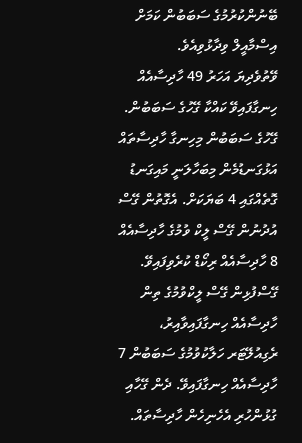ބޭނުންކުރުމުގެ ސަބަބުން ކަމަށް އިސްމާއީލް ވިދާޅުވިއެވެ.
ވޭތުވެދިޔަ އަހަރު 49 ހާދިސާއެއް ހިނގާފައިވޭ ކައްކާ ގޭހުގެ ސަބަބުން. ގޭހުގެ ސަބަބުން މިހިނގާ ހާދިސާތައް އަޅުގަނޑުމެން މިބަހާލަނީ މައިގަނޑު ގޮތެއްގައި 4 ބަޔަކަށް. އެގޮތުން ގޭސް އުދުނުން ގޭސް ލީކް ވުމުގެ ހާދިސާއެއް 8 ހާދިސާއެއް ރިކޯޑް ކުރެވިފައިވޭ. ގޭސްފުޅިން ގޭސް ލީކްވުމުގެ ތިން ހާދިސާއެއް ހިނގާފައިވާއިރު، ރެގިއުލޭޓަރ ހަލާކުވުމުގެ ސަބަބުން 7 ހާދިސާއެއް ހިނގާފައިވޭ. ދެން ގޭހާއި ގުޅުންހުރި އެހެނިހެން ހާދިސާތައް.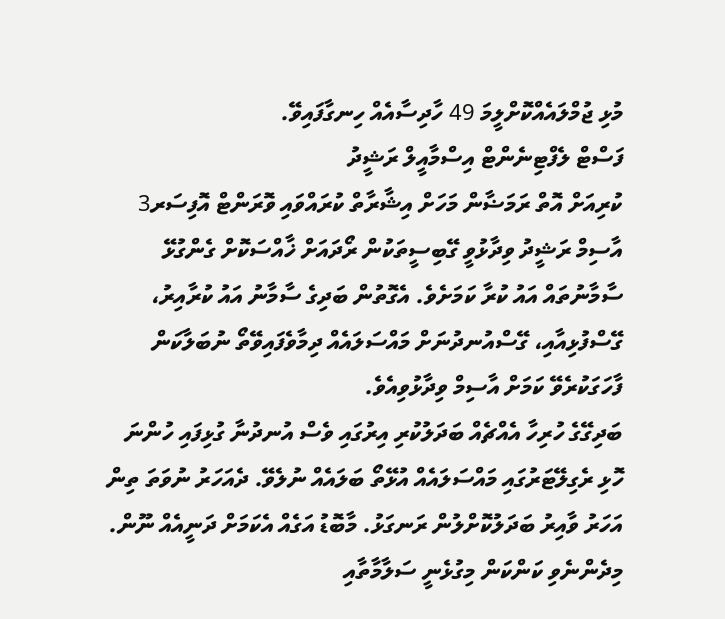މުޅި ޖުމްލައެއްކޮށްލީމަ 49 ހާދިސާއެއް ހިނގާފައިވޭ.
ފަސްޓް ލެފްޓިނެންޓް އިސްމާއީލް ރަޝީދު
ކުރިއަށް އޮތް ރަމަޟާން މަހަށް އިޝާރާތް ކުރައްވައި ވޮރަންޓް އޮފިސަރ3 އާސިމް ރަޝީދު ވިދާޅުވީ ގޭބިސީތަކުން ރޯދައަށް ޚާއްސަކޮށް ގެންގުޅޭ ސާމާނުތައް އައު ކުރާ ކަމަށެވެ. އެގޮތުން ބަދިގެ ސާމާނު އައު ކުރާއިރު، ގޭސްފުޅިއާއި، ގޭސްއުނދުނަށް މައްސަލައެއް ދިމާވެފައިވޭތޯ ނުބަލާކަން ފާހަގަކުރެވޭ ކަމަށް އާސިމް ވިދާޅުވިއެވެ.
ބަދިގޭގެ ހުރިހާ އެއްޗެއް ބަދަލުކުރި އިރުގައި ވެސް އުނދުނާ ގުޅިފައި ހުންނަ ހޮޅި ރެގިލޭޓަރުގައި މައްސަލައެއް އުޅޭތޯ ބަލައެއް ނުލެވޭ. ދެއަހަރު ނުވަތަ ތިން އަހަރު ވާއިރު ބަދަލުކޮށްލުން ރަނގަޅު. މާބޮޑު އަގެއް އެކަމަށް ދަނީއެއް ނޫން. މިދެންނެވި ކަންކަން މިގުޅެނީ ސަލާމާތާއި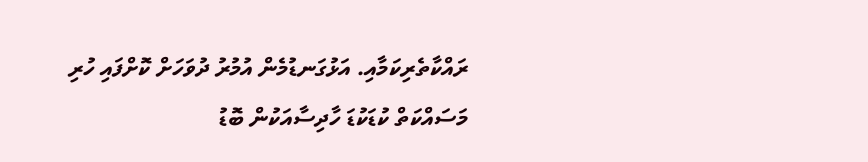ރައްކާތެރިކަމާއި. އަޅުގަނޑުމެން އުމުރު ދުވަހަށް ކޮށްފައި ހުރި މަސައްކަތް ކުޑަކުޑަ ހާދިސާއަކުން ބޮޑު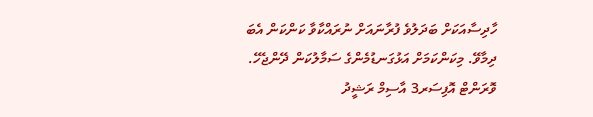ހާދިސާއަކަށް ބަދަލުވެ ފުރާނައަށް ނުރައްކާވާ ކަންކަން އެބަ ދިމާވޭ. މިކަންކަމަށް އަޅުގަނޑުމެންގެ ސަމާލުކަން ދޭންޖެހޭ.
ވޮރަންޓް އޮފިސަރ3 އާސިމް ރަޝީދު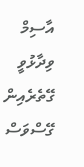އާސިމް ވިދާޅުވީ ގޭތެރެއިން ގޭސްވަސް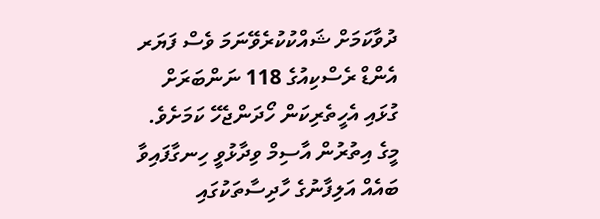ދުވާކަމަށް ޝައްކުކުރެވޭނަމަ ވެސް ފަޔަރ އެންޑް ރެސްކިއުގެ 118 ނަންބަރަށް ގުޅައި އެހީތެރިކަން ހޯދަންޖެހޭ ކަމަށެވެ. މީގެ އިތުރުން އާސިމް ވިދާޅުވީ ހިނގާފައިވާ ބައެއް އަލިފާނުގެ ހާދިސާތަކުގައި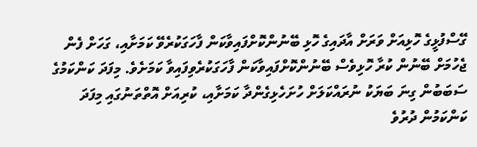ގޭސްފުޅީގެ ހޮޅިއަށް ވަރަށް އާދައިގެ ހޮޅި ބޭނުންކޮށްފައިވާކަން ފާހަގަކުރެވޭ ކަމަށާއި، ގަހަށް ފެން ޖެހުމަށް ބޭނުން ކުރާ ހޮޅިވެސް ބޭނުންކޮށްފައިވާކަން ފާހަގަކުރެވިފައިވާ ކަމަށެވެ. މިފަދަ ކަންކަމުގެ ސަބަބުން ގިނަ ބަޔަކު ނުރައްކަލަށް ހުށަހެޅިގެންދާ ކަމަށާއި، ކުރިއަށް އޮތްތަނުގައި މިފަދަ ކަންކަމުން ދުރުވެ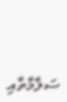ސަލާމާތާއި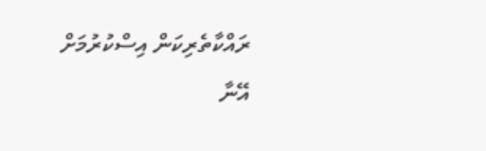ރައްކާތެރިކަން އިސްކުރުމަށް އޭނާ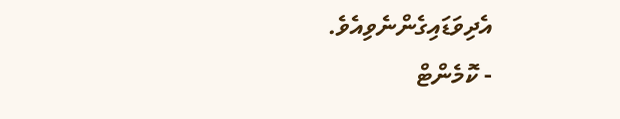އެދިވަޑައިގެންނެވިއެވެ.
- ކޮމެންޓް